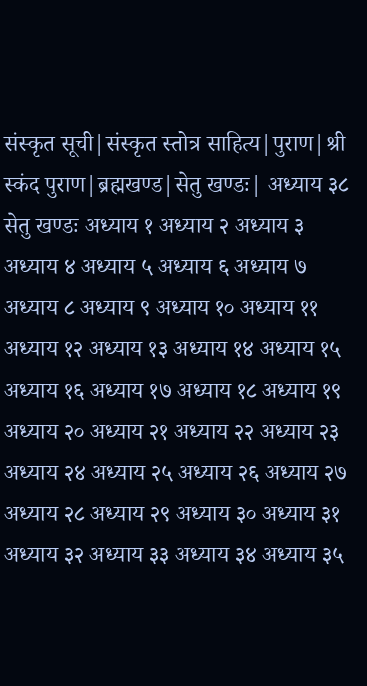संस्कृत सूची|संस्कृत स्तोत्र साहित्य|पुराण|श्री स्कंद पुराण|ब्रह्मखण्ड|सेतु खण्डः| अध्याय ३८ सेतु खण्डः अध्याय १ अध्याय २ अध्याय ३ अध्याय ४ अध्याय ५ अध्याय ६ अध्याय ७ अध्याय ८ अध्याय ९ अध्याय १० अध्याय ११ अध्याय १२ अध्याय १३ अध्याय १४ अध्याय १५ अध्याय १६ अध्याय १७ अध्याय १८ अध्याय १९ अध्याय २० अध्याय २१ अध्याय २२ अध्याय २३ अध्याय २४ अध्याय २५ अध्याय २६ अध्याय २७ अध्याय २८ अध्याय २९ अध्याय ३० अध्याय ३१ अध्याय ३२ अध्याय ३३ अध्याय ३४ अध्याय ३५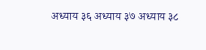अध्याय ३६ अध्याय ३७ अध्याय ३८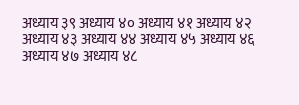अध्याय ३९ अध्याय ४० अध्याय ४१ अध्याय ४२ अध्याय ४३ अध्याय ४४ अध्याय ४५ अध्याय ४६ अध्याय ४७ अध्याय ४८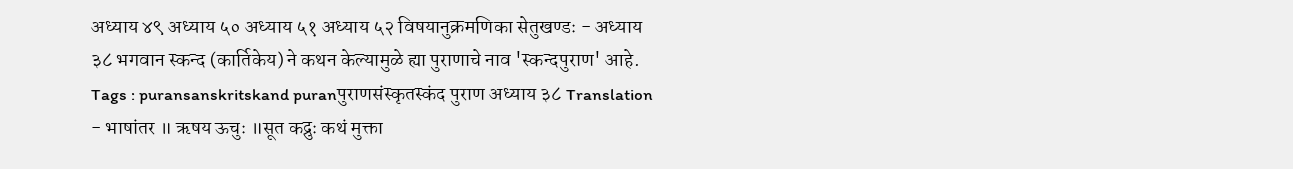अध्याय ४९ अध्याय ५० अध्याय ५१ अध्याय ५२ विषयानुक्रमणिका सेतुखण्डः - अध्याय ३८ भगवान स्कन्द (कार्तिकेय) ने कथन केल्यामुळे ह्या पुराणाचे नाव 'स्कन्दपुराण' आहे. Tags : puransanskritskand puranपुराणसंस्कृतस्कंद पुराण अध्याय ३८ Translation - भाषांतर ॥ ऋषय ऊचुः ॥सूत कद्रुः कथं मुक्ता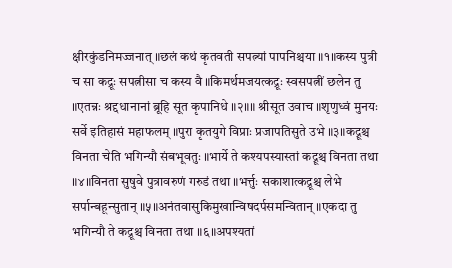क्षीरकुंडनिमज्जनात् ॥छलं कथं कृतवती सपत्न्यां पापनिश्चया ॥१॥कस्य पुत्री च सा कद्रूः सपत्नीसा च कस्य वै ॥किमर्थमजयत्कद्रूः स्वसपत्नीं छलेन तु ॥एतन्नः श्रद्दधानानां ब्रूहि सूत कृपानिधे ॥२॥॥ श्रीसूत उवाच ॥शृणुध्वं मुनयः सर्वे इतिहासं महाफलम् ॥पुरा कृतयुगे विप्राः प्रजापतिसुते उभे ॥३॥कद्रूश्च विनता चेति भगिन्यौ संबभूवतुः ॥भार्ये ते कश्यपस्यास्तां कद्रूश्च विनता तथा ॥४॥विनता सुषुवे पुत्रावरुणं गरुडं तथा ॥भर्त्तुः सकाशात्कद्रूश्च लेभे सर्पान्बहून्सुतान् ॥५॥अनंतवासुकिमुखान्विषदर्पसमन्वितान् ॥एकदा तु भगिन्यौ ते कद्रूश्च विनता तथा ॥६॥अपश्यतां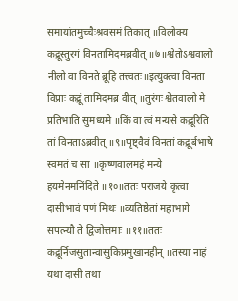समायांतमुच्चैःश्रवसमं तिकात् ॥विलोक्य कद्रूस्तुरगं विनतामिदमब्रवीत् ॥७॥श्वेतोऽश्ववालो नीलो वा विनते ब्रूहि तत्त्वतः॥इत्युक्त्वा विनता विप्राः कद्रूं तामिदमब्र वीत् ॥तुरंगः श्वेतवालो मे प्रतिभाति सुमध्यमे ॥किं वा त्वं मन्यसे कद्रूरिति तां विनताऽब्रवीत् ॥९॥पृष्ट्वैवं विनतां कद्रूर्बभाषे स्वमतं च सा ॥कृष्णवालमहं मन्ये हयमेनमनिंदिते ॥१०॥ततः पराजये कृत्वा दासीभावं पणं मिथः ॥व्यतिष्ठेतां महाभागे सपत्न्यौ ते द्विजोत्तमाः ॥११॥ततः कद्रूर्निजसुतान्वासुकिप्रमुखानहीन् ॥तस्या नाहं यथा दासी तथा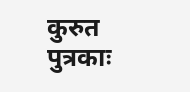कुरुत पुत्रकाः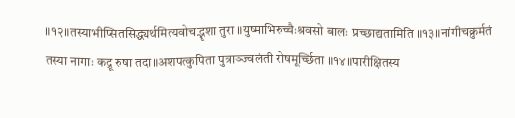॥१२॥तस्याभीप्सितसिद्ध्यर्थमित्यवोचद्भृशा तुरा ॥युष्माभिरुच्चैःश्रवसो बालः प्रच्छाद्यतामिति ॥१३॥नांगीचक्रुर्मतं तस्या नागाः कद्रू रुषा तदा॥अशपत्कुपिता पुत्राञ्ज्वलंती रोषमूर्च्छिता ॥१४॥पारीक्षितस्य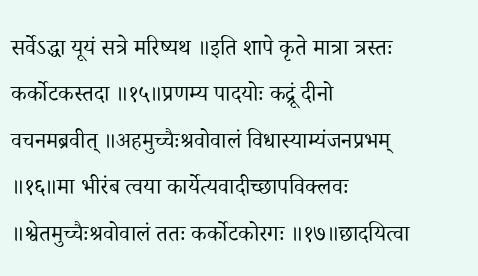सर्वेऽद्धा यूयं सत्रे मरिष्यथ ॥इति शापे कृते मात्रा त्रस्तः कर्कोटकस्तदा ॥१५॥प्रणम्य पादयोः कद्रूं दीनो वचनमब्रवीत् ॥अहमुच्चैःश्रवोवालं विधास्याम्यंजनप्रभम् ॥१६॥मा भीरंब त्वया कार्येत्यवादीच्छापविक्लवः ॥श्वेतमुच्चैःश्रवोवालं ततः कर्कोटकोरगः ॥१७॥छादयित्वा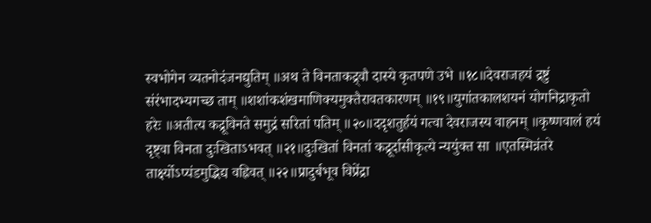स्वभोगेन व्यतनोदंजनद्युतिम् ॥अथ ते विनताकद्र्वौ दास्ये कृतपणे उभे ॥१८॥देवराजहयं द्रष्टुं संरंभादभ्यगच्छ ताम् ॥शशांकशंखमाणिक्यमुक्तैरावतकारणम् ॥१९॥युगांतकालशयनं योगनिद्राकृतो हरेः ॥अतीत्य कद्रूविनते समुद्रं सरितां पतिम् ॥२०॥ददृशतुर्हयं गत्वा देवराजस्य वाहनम् ॥कृष्णवालं हयं दृष्ट्वा विनता दुःखिताऽभवत् ॥२१॥दुःखितां विनतां कद्रूर्दासीकृत्ये न्ययुंक्त सा ॥एतस्मिन्नंतरे तार्क्ष्योऽप्यंडमुद्भिद्य वह्निवत् ॥२२॥प्रादुर्बभूव विप्रेंद्रा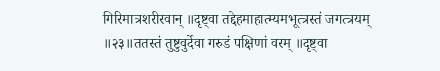गिरिमात्रशरीरवान् ॥दृष्ट्वा तद्देहमाहात्म्यमभूत्त्रस्तं जगत्त्रयम् ॥२३॥ततस्तं तुष्टुवुर्देवा गरुडं पक्षिणां वरम् ॥दृष्ट्वा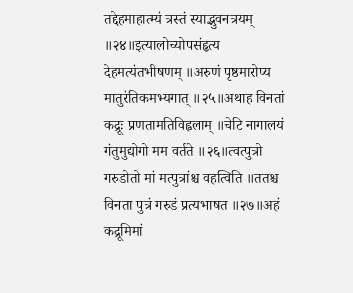तद्देहमाहात्म्यं त्रस्तं स्याद्भुवनत्रयम् ॥२४॥इत्यालोच्योपसंहृत्य देहमत्यंतभीषणम् ॥अरुणं पृष्ठमारोप्य मातुरंतिकमभ्यगात् ॥२५॥अथाह विनतां कद्रूः प्रणतामतिविह्वलाम् ॥चेटि नागालयं गंतुमुद्योगो मम वर्तते ॥२६॥त्वत्पुत्रो गरुडोतो मां मत्पुत्रांश्च वहत्विति ॥ततश्च विनता पुत्रं गरुडं प्रत्यभाषत ॥२७॥अहं कद्रूमिमां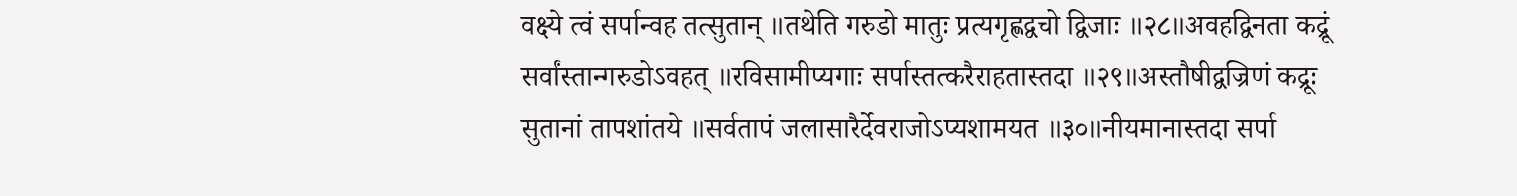वक्ष्ये त्वं सर्पान्वह तत्सुतान् ॥तथेति गरुडो मातुः प्रत्यगृह्णद्वचो द्विजाः ॥२८॥अवहद्विनता कद्रूं सर्वांस्तान्गरुडोऽवहत् ॥रविसामीप्यगाः सर्पास्तत्करैराहतास्तदा ॥२९॥अस्तौषीद्वज्रिणं कद्रूः सुतानां तापशांतये ॥सर्वतापं जलासारैर्देवराजोऽप्यशामयत ॥३०॥नीयमानास्तदा सर्पा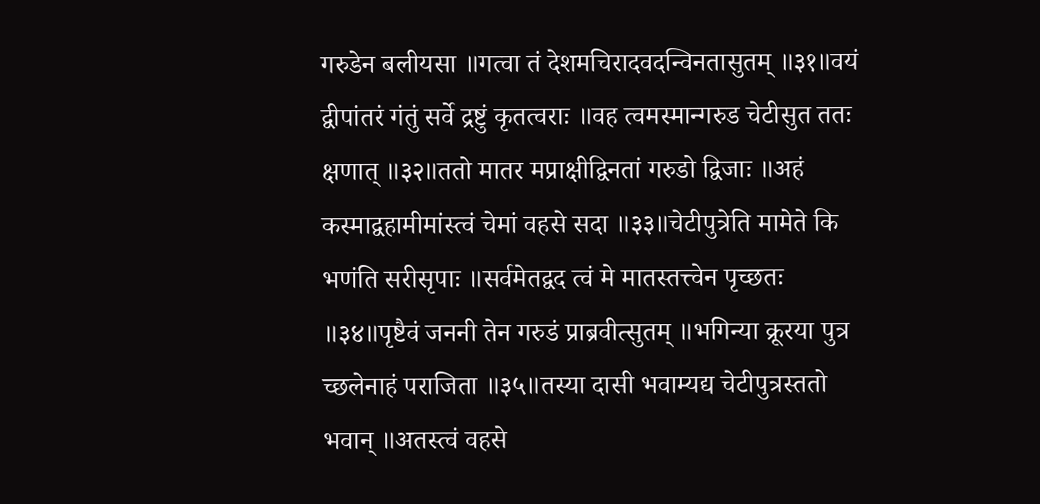गरुडेन बलीयसा ॥गत्वा तं देशमचिरादवदन्विनतासुतम् ॥३१॥वयं द्वीपांतरं गंतुं सर्वे द्रष्टुं कृतत्वराः ॥वह त्वमस्मान्गरुड चेटीसुत ततः क्षणात् ॥३२॥ततो मातर मप्राक्षीद्विनतां गरुडो द्विजाः ॥अहं कस्माद्वहामीमांस्त्वं चेमां वहसे सदा ॥३३॥चेटीपुत्रेति मामेते कि भणंति सरीसृपाः ॥सर्वमेतद्वद त्वं मे मातस्तत्त्वेन पृच्छतः ॥३४॥पृष्टैवं जननी तेन गरुडं प्राब्रवीत्सुतम् ॥भगिन्या क्रूरया पुत्र च्छलेनाहं पराजिता ॥३५॥तस्या दासी भवाम्यद्य चेटीपुत्रस्ततो भवान् ॥अतस्त्वं वहसे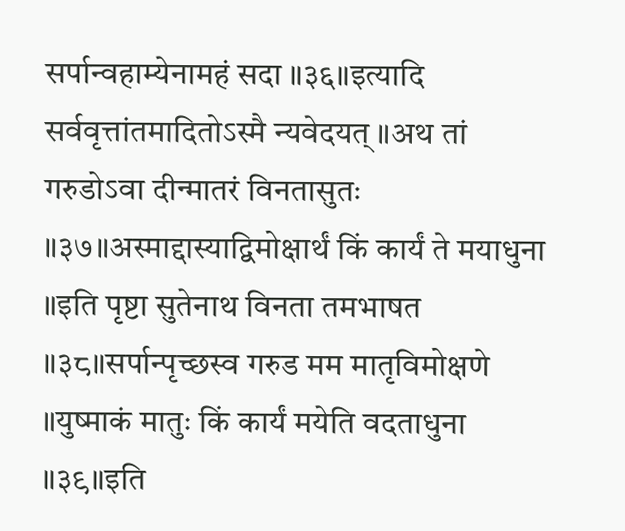सर्पान्वहाम्येनामहं सदा ॥३६॥इत्यादि सर्ववृत्तांतमादितोऽस्मै न्यवेदयत् ॥अथ तां गरुडोऽवा दीन्मातरं विनतासुतः ॥३७॥अस्माद्दास्याद्विमोक्षार्थं किं कार्यं ते मयाधुना ॥इति पृष्टा सुतेनाथ विनता तमभाषत ॥३८॥सर्पान्पृच्छस्व गरुड मम मातृविमोक्षणे ॥युष्माकं मातुः किं कार्यं मयेति वदताधुना ॥३९॥इति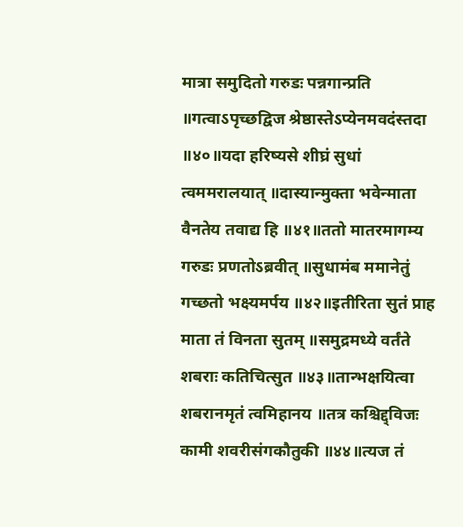मात्रा समुदितो गरुडः पन्नगान्प्रति ॥गत्वाऽपृच्छद्विज श्रेष्ठास्तेऽप्येनमवदंस्तदा ॥४०॥यदा हरिष्यसे शीघ्रं सुधां त्वममरालयात् ॥दास्यान्मुक्ता भवेन्माता वैनतेय तवाद्य हि ॥४१॥ततो मातरमागम्य गरुडः प्रणतोऽब्रवीत् ॥सुधामंब ममानेतुं गच्छतो भक्ष्यमर्पय ॥४२॥इतीरिता सुतं प्राह माता तं विनता सुतम् ॥समुद्रमध्ये वर्तंते शबराः कतिचित्सुत ॥४३॥तान्भक्षयित्वा शबरानमृतं त्वमिहानय ॥तत्र कश्चिद्द्विजः कामी शवरीसंगकौतुकी ॥४४॥त्यज तं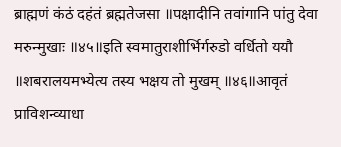ब्राह्मणं कंठं दहंतं ब्रह्मतेजसा ॥पक्षादीनि तवांगानि पांतु देवा मरुन्मुखाः ॥४५॥इति स्वमातुराशीर्भिर्गरुडो वर्धितो ययौ ॥शबरालयमभ्येत्य तस्य भक्षय तो मुखम् ॥४६॥आवृतं प्राविशन्व्याधा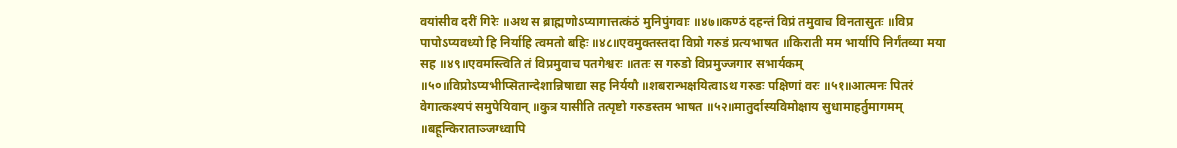वयांसीव दरीं गिरेः ॥अथ स ब्राह्मणोऽप्यागात्तत्कंठं मुनिपुंगवाः ॥४७॥कण्ठं दहन्तं विप्रं तमुवाच विनतासुतः ॥विप्र पापोऽप्यवध्यो हि निर्याहि त्वमतो बहिः ॥४८॥एवमुक्तस्तदा विप्रो गरुडं प्रत्यभाषत ॥किराती मम भार्यापि निर्गंतव्या मया सह ॥४९॥एवमस्त्विति तं विप्रमुवाच पतगेश्वरः ॥ततः स गरुडो विप्रमुज्जगार सभार्यकम् ॥५०॥विप्रोऽप्यभीप्सितान्देशान्निषाद्या सह निर्ययौ ॥शबरान्भक्षयित्वाऽथ गरुडः पक्षिणां वरः ॥५१॥आत्मनः पितरं वेगात्कश्यपं समुपेयिवान् ॥कुत्र यासीति तत्पृष्टो गरुडस्तम भाषत ॥५२॥मातुर्दास्यविमोक्षाय सुधामाहर्तुमागमम् ॥बहून्किराताञ्जग्ध्वापि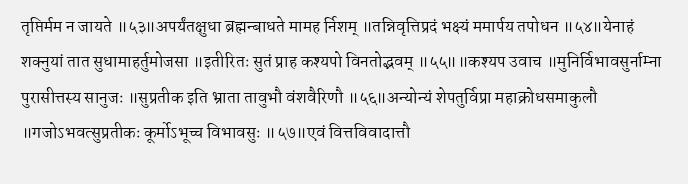तृप्तिर्मम न जायते ॥५३॥अपर्यंतक्षुधा ब्रह्मन्बाधते मामह र्निशम् ॥तन्निवृत्तिप्रदं भक्ष्यं ममार्पय तपोधन ॥५४॥येनाहं शक्नुयां तात सुधामाहर्तुमोजसा ॥इतीरितः सुतं प्राह कश्यपो विनतोद्भवम् ॥५५॥॥कश्यप उवाच ॥मुनिर्विभावसुर्नाम्ना पुरासीत्तस्य सानुजः ॥सुप्रतीक इति भ्राता तावुभौ वंशवैरिणौ ॥५६॥अन्योन्यं शेपतुर्विप्रा महाक्रोधसमाकुलौ ॥गजोऽभवत्सुप्रतीकः कूर्मोऽभूच्च विभावसुः ॥५७॥एवं वित्तविवादात्तौ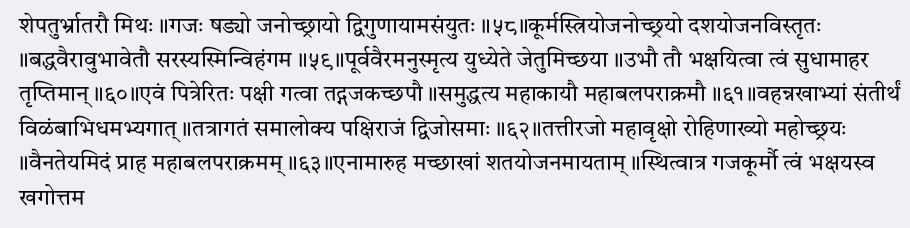शेपतुर्भ्रातरौ मिथः ॥गजः षड्यो जनोच्छ्रायो द्विगुणायामसंयुतः ॥५८॥कूर्मस्त्रियोजनोच्छ्रयो दशयोजनविस्तृतः ॥बद्धवैरावुभावेतौ सरस्यस्मिन्विहंगम ॥५९॥पूर्ववैरमनुस्मृत्य युध्येते जेतुमिच्छया ॥उभौ तौ भक्षयित्वा त्वं सुधामाहर तृप्तिमान् ॥६०॥एवं पित्रेरितः पक्षी गत्वा तद्गजकच्छपौ ॥समुद्धत्य महाकायौ महाबलपराक्रमौ ॥६१॥वहन्नखाभ्यां संतीर्थं विळंबाभिधमभ्यगात् ॥तत्रागतं समालोक्य पक्षिराजं द्विजोसमाः ॥६२॥तत्तीरजो महावृक्षो रोहिणाख्यो महोच्छ्रयः ॥वैनतेयमिदं प्राह महाबलपराक्रमम् ॥६३॥एनामारुह मच्छाखां शतयोजनमायताम् ॥स्थित्वात्र गजकूर्मौ त्वं भक्षयस्व खगोत्तम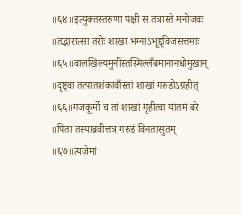॥६४॥इत्युक्तस्तरुणा पक्षी स तत्रास्ते मनोजवः ॥तद्भारात्सा तरोः शाखा भग्नाऽभूद्द्विजसत्तमाः ॥६५॥वालखिल्यमुनींस्तस्मिल्लँबमानानधोमुखान् ॥दृष्ट्वा तत्पातशंकावाँस्तां शाखां गरुडोऽग्रहीत् ॥६६॥गजकूर्मो च तां शाखां गृहीत्वा यांतमं बरे ॥पिता तस्याब्रवीत्तत्र गरुडं विनतासुतम् ॥६७॥त्यजेमां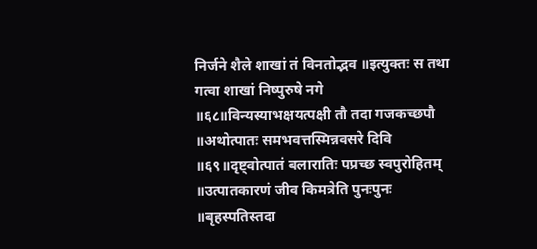निर्जने शैले शाखां तं विनतोद्भव ॥इत्युक्तः स तथा गत्वा शाखां निष्पुरुषे नगे ॥६८॥विन्यस्याभक्षयत्पक्षी तौ तदा गजकच्छपौ ॥अथोत्पातः समभवत्तस्मिन्नवसरे दिवि ॥६९॥दृष्ट्वोत्पातं बलारातिः पप्रच्छ स्वपुरोहितम् ॥उत्पातकारणं जीव किमत्रेति पुनःपुनः ॥बृहस्पतिस्तदा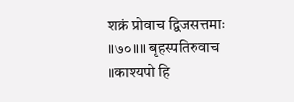शक्रं प्रोवाच द्विजसत्तमाः ॥७०॥॥ बृहस्पतिरुवाच ॥काश्यपो हि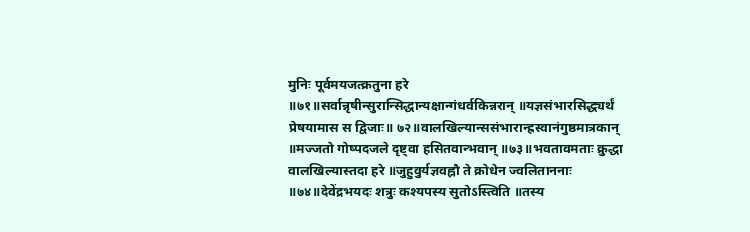मुनिः पूर्वमयजत्क्रतुना हरे ॥७१॥सर्वान्नृषीन्सुरान्सिद्धान्यक्षान्गंधर्वकिन्नरान् ॥यज्ञसंभारसिद्ध्यर्थं प्रेषयामास स द्विजाः॥ ७२॥वालखिल्यान्ससंभारान्ह्रस्वानंगुष्ठमात्रकान् ॥मज्जतो गोष्पदजले दृष्ट्वा हसितवान्भवान् ॥७३॥भवतावमताः क्रुद्धा वालखिल्यास्तदा हरे ॥जुहुवुर्यज्ञवह्नौ ते क्रोधेन ज्वलिताननाः ॥७४॥देवेंद्रभयदः शत्रुः कश्यपस्य सुतोऽस्त्विति ॥तस्य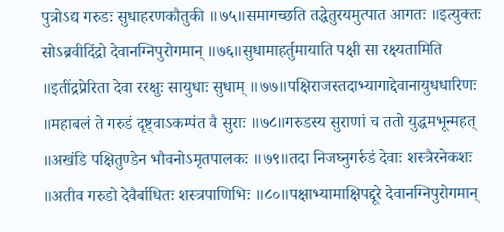पुत्रोऽद्य गरुडः सुधाहरणकौतुकी ॥७५॥समागच्छति तद्धेतुरयमुत्पात आगतः ॥इत्युक्तः सोऽब्रवीदिंद्रो देवानग्निपुरोगमान् ॥७६॥सुधामाहर्तुमायाति पक्षी सा रक्ष्यतामिति ॥इतींद्रप्रेरिता देवा ररक्षुः सायुधाः सुधाम् ॥७७॥पक्षिराजस्तदाभ्यागाद्देवानायुधधारिणः ॥महाबलं ते गरुडं दृष्ट्वाऽकम्पंत वै सुराः ॥७८॥गरुडस्य सुराणां च ततो युद्धमभून्महत् ॥अखंडि पक्षितुण्डेन भौवनोऽमृतपालकः ॥७९॥तदा निजघ्नुगर्रुडं देवाः शस्त्रैरनेकशः ॥अतीव गरुडो देवैर्बाधितः शस्त्रपाणिभिः ॥८०॥पक्षाभ्यामाक्षिपद्दूरे देवानग्निपुरोगमान्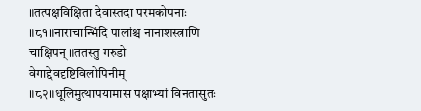॥तत्पक्षविक्षिता देवास्तदा परमकोपनाः ॥८१॥नाराचान्भिंदि पालांश्च नानाशस्त्राणि चाक्षिपन् ॥ततस्तु गरुडो वेगाद्देवदृष्टिविलोपिनीम् ॥८२॥धूलिमुत्थापयामास पक्षाभ्यां विनतासुतः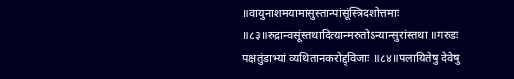॥वायुनाशमयामासुस्तान्पांसूंस्त्रिदशोत्तमाः ॥८३॥रुद्रान्वसूंस्तथादित्यान्मरुतोऽन्यान्सुरांस्तथा ॥गरुडः पक्षतुंडाभ्यां व्यथितानकरोद्द्विजाः ॥८४॥पलायितेषु देवेषु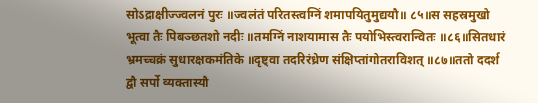सोऽद्राक्षीज्ज्वलनं पुरः ॥ज्वलंतं परितस्त्वग्निं शमापयितुमुद्ययौ॥ ८५॥स सहस्रमुखो भूत्वा तैः पिबञ्छतशो नदीः ॥तमग्निं नाशयामास तैः पयोभिस्त्वरान्वितः ॥८६॥सितधारं भ्रमच्चक्रं सुधारक्षकमंतिके ॥दृष्ट्वा तदरिरंध्रेण संक्षिप्तांगोतराविशत् ॥८७॥ततो ददर्श द्वौ सर्पो व्यक्तास्यौ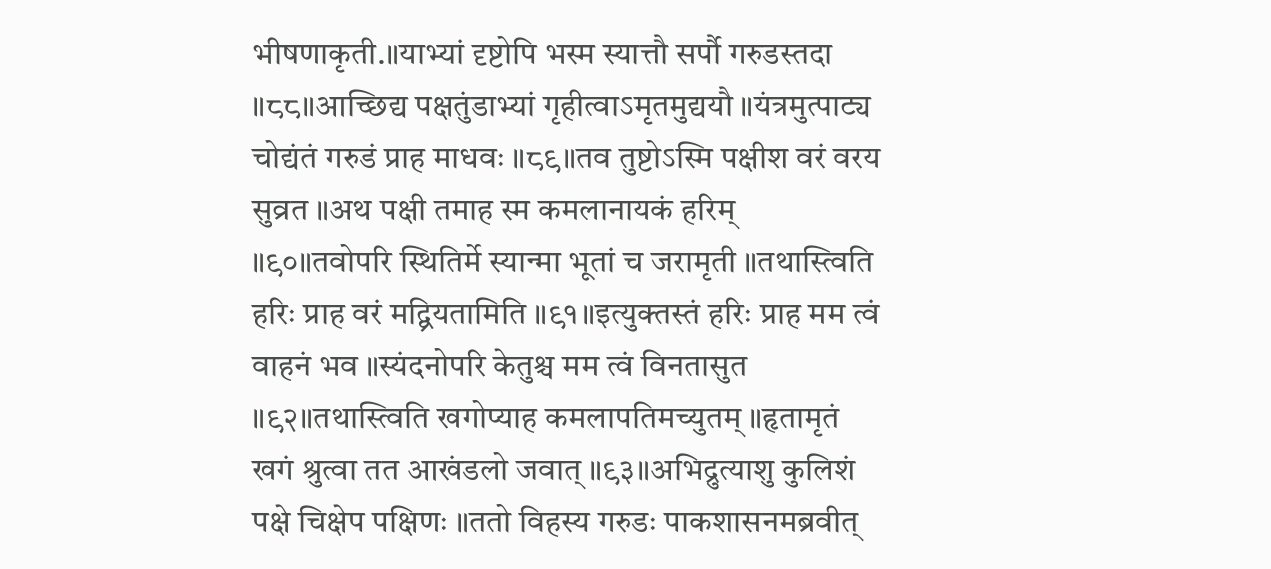भीषणाकृती.॥याभ्यां दृष्टोपि भस्म स्यात्तौ सर्पौ गरुडस्तदा ॥८८॥आच्छिद्य पक्षतुंडाभ्यां गृहीत्वाऽमृतमुद्ययौ ॥यंत्रमुत्पाट्य चोद्यंतं गरुडं प्राह माधवः ॥८९॥तव तुष्टोऽस्मि पक्षीश वरं वरय सुव्रत ॥अथ पक्षी तमाह स्म कमलानायकं हरिम् ॥९०॥तवोपरि स्थितिर्मे स्यान्मा भूतां च जरामृती ॥तथास्त्विति हरिः प्राह वरं मद्व्रियतामिति ॥९१॥इत्युक्तस्तं हरिः प्राह मम त्वं वाहनं भव ॥स्यंदनोपरि केतुश्च मम त्वं विनतासुत ॥९२॥तथास्त्विति खगोप्याह कमलापतिमच्युतम् ॥हृतामृतं खगं श्रुत्वा तत आखंडलो जवात् ॥९३॥अभिद्रुत्याशु कुलिशं पक्षे चिक्षेप पक्षिणः ॥ततो विहस्य गरुडः पाकशासनमब्रवीत्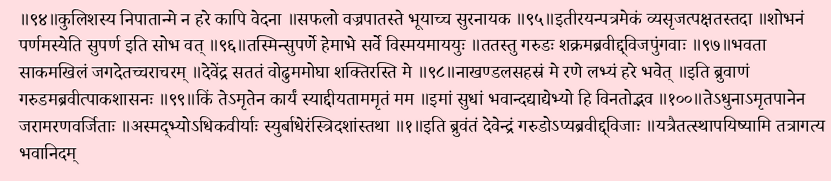॥९४॥कुलिशस्य निपातान्मे न हरे कापि वेदना ॥सफलो वज्रपातस्ते भूयाच्च सुरनायक ॥९५॥इतीरयन्पत्रमेकं व्यसृजत्पक्षतस्तदा ॥शोभनं पर्णमस्येति सुपर्ण इति सोभ वत् ॥९६॥तस्मिन्सुपर्णे हेमाभे सर्वे विस्मयमाययुः ॥ततस्तु गरुडः शक्रमब्रवीद्द्विजपुंगवाः ॥९७॥भवता साकमखिलं जगदेतच्चराचरम् ॥देवेंद्र सततं वोढुममोघा शक्तिरस्ति मे ॥९८॥नाखण्डलसहस्रं मे रणे लभ्यं हरे भवेत् ॥इति ब्रुवाणं गरुडमब्रवीत्पाकशासनः ॥९९॥किं तेऽमृतेन कार्यं स्याद्दीयताममृतं मम ॥इमां सुधां भवान्दद्याद्येभ्यो हि विनतोद्भव ॥१००॥तेऽधुनाऽमृतपानेन जरामरणवर्जिताः ॥अस्मद्भ्योऽधिकवीर्याः स्युर्बाधेरंस्त्रिदशांस्तथा ॥१॥इति ब्रुवंतं देवेन्द्रं गरुडोऽप्यब्रवीद्द्विजाः ॥यत्रैतत्स्थापयिष्यामि तत्रागत्य भवानिदम्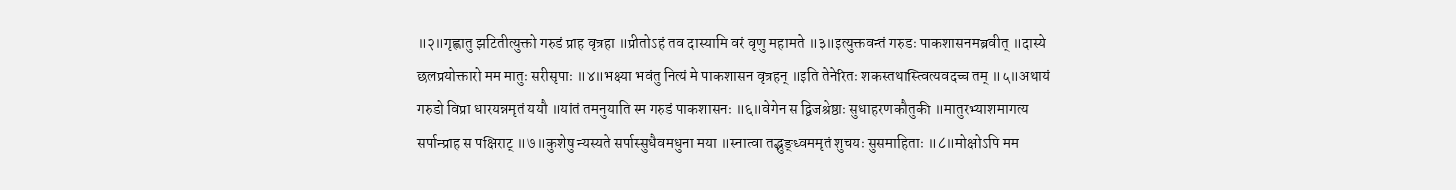॥२॥गृह्णातु झटितीत्युक्तो गरुडं प्राह वृत्रहा ॥प्रीतोऽहं तव दास्यामि वरं वृणु महामते ॥३॥इत्युक्तवन्तं गरुडः पाकशासनमब्रवीत् ॥दास्ये छलप्रयोक्तारो मम मातुः सरीसृपाः ॥४॥भक्ष्या भवंतु नित्यं मे पाकशासन वृत्रहन् ॥इति तेनेरितः शकस्तथास्त्वित्यवदच्च तम् ॥५॥अथायं गरुडो विप्रा धारयन्नमृतं ययौ ॥यांतं तमनुयाति स्म गरुडं पाकशासनः ॥६॥वेगेन स द्विजश्रेष्ठाः सुधाहरणकौतुकी ॥मातुरभ्याशमागत्य सर्पान्प्राह स पक्षिराट् ॥७॥कुशेषु न्यस्यते सर्पास्सुधैवमधुना मया ॥स्नात्वा तद्भुङ्ध्वममृतं शुचयः सुसमाहिताः ॥८॥मोक्षोऽपि मम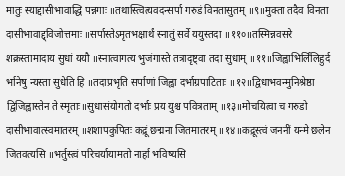मातुः स्याद्दासीभावाद्धि पन्नगाः ॥तथास्त्वित्यवदन्सर्पा गरुडं विनतासुतम् ॥९॥मुक्ता तदैव विनता दासीभावाद्द्विजोत्तमाः ॥सर्पास्तेऽमृतभक्षार्थं स्नातुं सर्वे ययुस्तदा ॥११०॥तस्मिन्नवसरे शक्रस्तामादाय सुधां ययौ ॥स्नात्वागत्य भुजंगास्ते तत्रादृष्ट्वा तदा सुधाम् ॥११॥जिह्वाभिर्लिलिहुर्द र्भानेषु न्यस्ता सुधेति हि ॥तदाप्रभृति सर्पाणां जिह्वा दर्भाग्रपाटिताः ॥१२॥द्विधाभवन्मुनिश्रेष्ठा द्विजिह्वास्तेन ते स्मृताः॥सुधासंयोगतो दर्भाः प्रय युश्च पवित्रताम् ॥१३॥मोचयित्वा च गरुडो दासीभावात्स्वमातरम् ॥शशापकुपितः कद्रूं छद्मना जितमातरम् ॥१४॥कद्रूस्त्वं जननीं यन्मे छलेन जितवत्यसि ॥भर्तुस्त्वं परिचर्यायामतो नार्हा भविष्यसि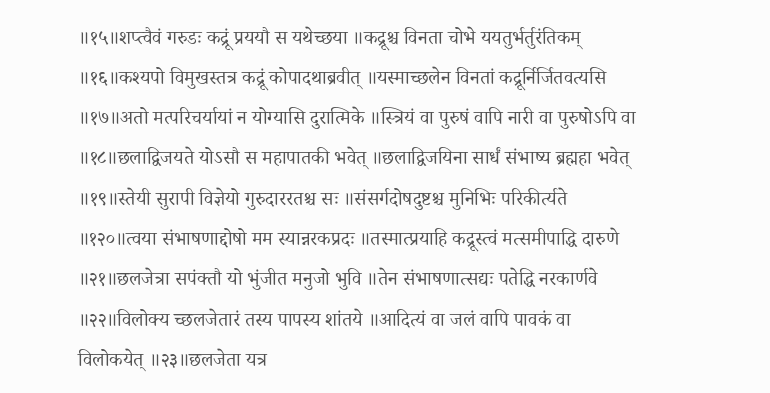॥१५॥शप्त्वैवं गरुडः कद्रूं प्रययौ स यथेच्छया ॥कद्रूश्च विनता चोभे ययतुर्भर्तुरंतिकम् ॥१६॥कश्यपो विमुखस्तत्र कद्रूं कोपादथाब्रवीत् ॥यस्माच्छलेन विनतां कद्रूर्निर्जितवत्यसि ॥१७॥अतो मत्परिचर्यायां न योग्यासि दुरात्मिके ॥स्त्रियं वा पुरुषं वापि नारी वा पुरुषोऽपि वा ॥१८॥छलाद्विजयते योऽसौ स महापातकी भवेत् ॥छलाद्विजयिना सार्धं संभाष्य ब्रह्महा भवेत् ॥१९॥स्तेयी सुरापी विज्ञेयो गुरुदाररतश्च सः ॥संसर्गदोषदुष्टश्च मुनिभिः परिकीर्त्यते ॥१२०॥त्वया संभाषणाद्दोषो मम स्यान्नरकप्रदः ॥तस्मात्प्रयाहि कद्रूस्त्वं मत्समीपाद्धि दारुणे ॥२१॥छलजेत्रा सपंक्तौ यो भुंजीत मनुजो भुवि ॥तेन संभाषणात्सद्यः पतेद्धि नरकार्णवे ॥२२॥विलोक्य च्छलजेतारं तस्य पापस्य शांतये ॥आदित्यं वा जलं वापि पावकं वा विलोकयेत् ॥२३॥छलजेता यत्र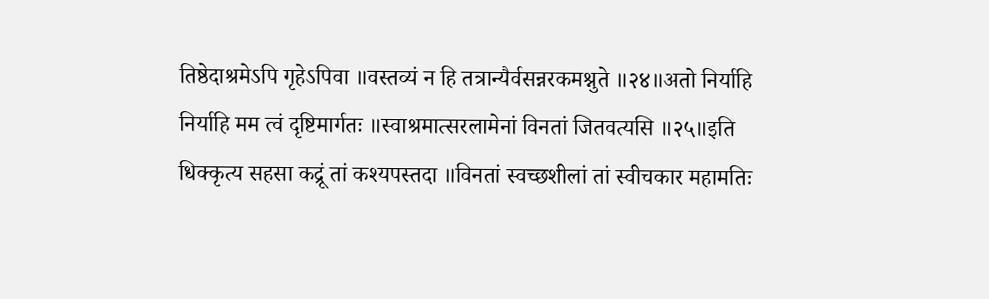तिष्ठेदाश्रमेऽपि गृहेऽपिवा ॥वस्तव्यं न हि तत्रान्यैर्वसन्नरकमश्नुते ॥२४॥अतो निर्याहि निर्याहि मम त्वं दृष्टिमार्गतः ॥स्वाश्रमात्सरलामेनां विनतां जितवत्यसि ॥२५॥इति धिक्कृत्य सहसा कद्रूं तां कश्यपस्तदा ॥विनतां स्वच्छशीलां तां स्वीचकार महामतिः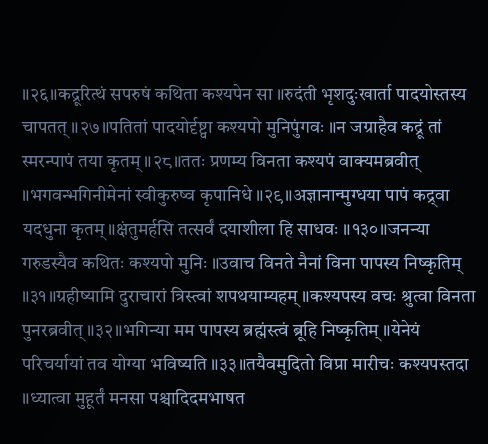॥२६॥कद्रूरित्थं सपरुषं कथिता कश्यपेन सा ॥रुदंती भृशदुःखार्ता पादयोस्तस्य चापतत् ॥२७॥पतितां पादयोर्दृष्ट्वा कश्यपो मुनिपुंगवः ॥न जग्राहैव कद्रूं तां स्मरन्पापं तया कृतम् ॥२८॥ततः प्रणम्य विनता कश्यपं वाक्यमब्रवीत् ॥भगवन्भगिनीमेनां स्वीकुरुष्व कृपानिधे ॥२९॥अज्ञानान्मुग्धया पापं कद्र्वा यदधुना कृतम्॥क्षंतुमर्हसि तत्सर्वं दयाशीला हि साधवः ॥१३०॥जनन्या गरुडस्यैव कथितः कश्यपो मुनिः ॥उवाच विनते नैनां विना पापस्य निष्कृतिम् ॥३१॥ग्रहीष्यामि दुराचारां त्रिस्त्वां शपथयाम्यहम् ॥कश्यपस्य वचः श्रुत्वा विनता पुनरब्रवीत् ॥३२॥भगिन्या मम पापस्य ब्रह्मंस्त्वं ब्रूहि निष्कृतिम् ॥येनेयं परिचर्यायां तव योग्या भविष्यति ॥३३॥तयैवमुदितो विप्रा मारीचः कश्यपस्तदा ॥ध्यात्वा मुहूर्तं मनसा पश्चादिदमभाषत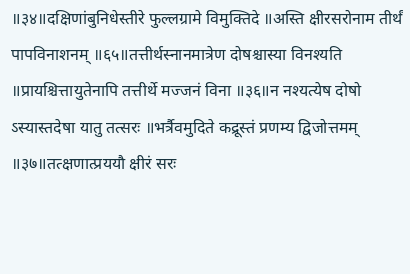॥३४॥दक्षिणांबुनिधेस्तीरे फुल्लग्रामे विमुक्तिदे ॥अस्ति क्षीरसरोनाम तीर्थं पापविनाशनम् ॥६५॥तत्तीर्थस्नानमात्रेण दोषश्चास्या विनश्यति ॥प्रायश्चित्तायुतेनापि तत्तीर्थे मज्जनं विना ॥३६॥न नश्यत्येष दोषो ऽस्यास्तदेषा यातु तत्सरः ॥भर्त्रैवमुदिते कद्रूस्तं प्रणम्य द्विजोत्तमम् ॥३७॥तत्क्षणात्प्रययौ क्षीरं सरः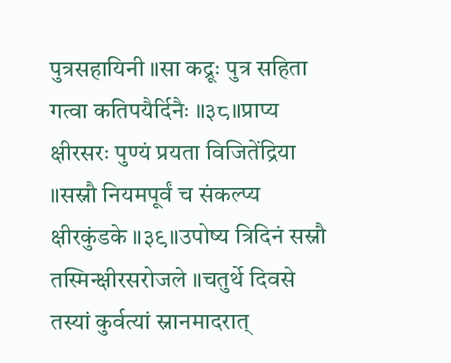पुत्रसहायिनी ॥सा कद्रूः पुत्र सहिता गत्वा कतिपयैर्दिनैः ॥३८॥प्राप्य क्षीरसरः पुण्यं प्रयता विजितेंद्रिया ॥सस्नौ नियमपूर्वं च संकल्प्य क्षीरकुंडके ॥३९॥उपोष्य त्रिदिनं सस्नौ तस्मिन्क्षीरसरोजले ॥चतुर्थे दिवसे तस्यां कुर्वत्यां स्नानमादरात्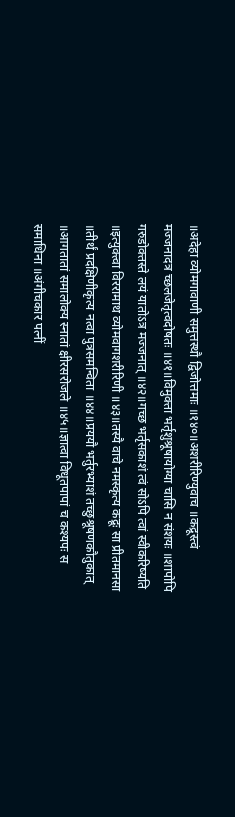॥अदेहा व्योमगावाणी समुत्तस्थौ द्विजोत्तमाः ॥१४०॥अशरीरिण्युवाच ॥कद्रूस्त्वं मज्जनादत्र च्छलजेतृत्वदोषतः ॥४१॥विमुक्ता भर्तृशुश्रूषायोग्या चासि न संशयः ॥शापोपि गरुडोक्तस्ते लयं यातोऽत्र मज्जनात् ॥४२॥गच्छ भर्तृसकाशं त्वं सोऽपि त्वां स्वीकरिष्यति ॥इत्युक्त्वा विररामाथ व्योमवागशरीरिणी ॥४३॥तस्यै वाचे नमस्कृत्य कद्रूः सा प्रीतमानसा ॥तीर्थं प्रदक्षिणीकृत्य नत्वा पुत्रसमन्विता ॥४४॥प्रययौ भर्तुरभ्याशं तच्छुश्रूषणकौतुकात् ॥आगतातां समालोक्य स्नातां क्षीरसरोजले ॥४५॥ज्ञात्वा विधूतपापां च कश्यपः स समाधिना ॥अंगीचकार पत्नीं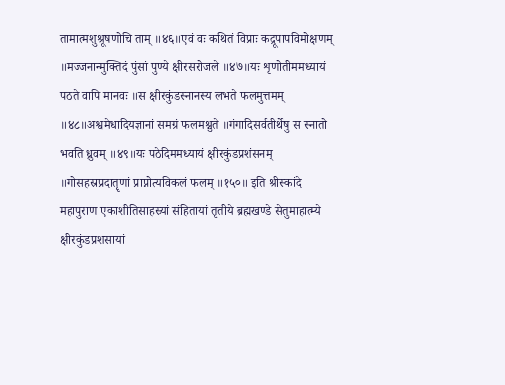तामात्मशुश्रूषणोचि ताम् ॥४६॥एवं वः कथितं विप्राः कद्रूपापविमोक्षणम् ॥मज्जनान्मुक्तिदं पुंसां पुण्ये क्षीरसरोजले ॥४७॥यः शृणोतीममध्यायं पठते वापि मानवः ॥स क्षीरकुंडस्नानस्य लभते फलमुत्तमम् ॥४८॥अश्वमेधादियज्ञानां समग्रं फलमश्नुते ॥गंगादिसर्वतीर्थेषु स स्नातो भवति ध्रुवम् ॥४९॥यः पठेदिममध्यायं क्षीरकुंडप्रशंसनम् ॥गोसहस्रप्रदातॄणां प्राप्नोत्यविकलं फलम् ॥१५०॥ इति श्रीस्कांदे महापुराण एकाशीतिसाहस्र्यां संहितायां तृतीये ब्रह्मखण्डे सेतुमाहात्म्ये क्षीरकुंडप्रशसायां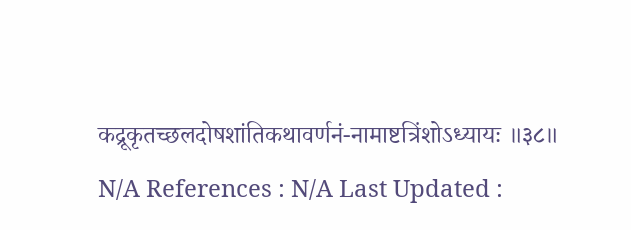कद्रूकृतच्छलदोषशांतिकथावर्णनं-नामाष्टत्रिंशोऽध्यायः ॥३८॥ N/A References : N/A Last Updated :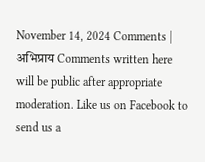November 14, 2024 Comments | अभिप्राय Comments written here will be public after appropriate moderation. Like us on Facebook to send us a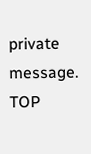private message. TOP